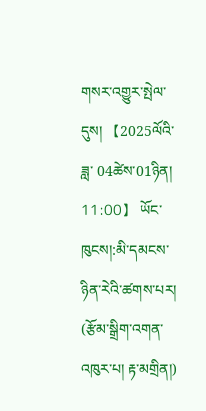གསར་འགྱུར་སྤེལ་དུས། 【2025ལོའི་ཟླ་ 04ཚེས་01ཉིན། 11:00】 ཡོང་ཁུངས།:མི་དམངས་ཉིན་རེའི་ཚགས་པར། (རྩོམ་སྒྲིག་འགན་འཁུར་པ། རྟ་མགྲིན།)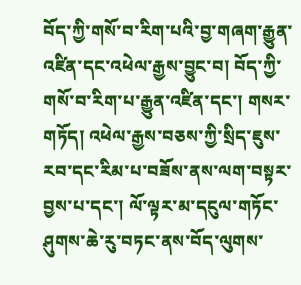བོད་ཀྱི་གསོ་བ་རིག་པའི་བྱ་གཞག་རྒྱུན་འཛིན་དང་འཕེལ་རྒྱས་བྱུང་བ། བོད་ཀྱི་གསོ་བ་རིག་པ་རྒྱུན་འཛིན་དང་། གསར་གཏོད། འཕེལ་རྒྱས་བཅས་ཀྱི་སྲིད་ཇུས་རབ་དང་རིམ་པ་བཟོས་ནས་ལག་བསྟར་བྱས་པ་དང་། ལོ་ལྟར་མ་དངུལ་གཏོང་ཤུགས་ཆེ་རུ་བཏང་ནས་བོད་ལུགས་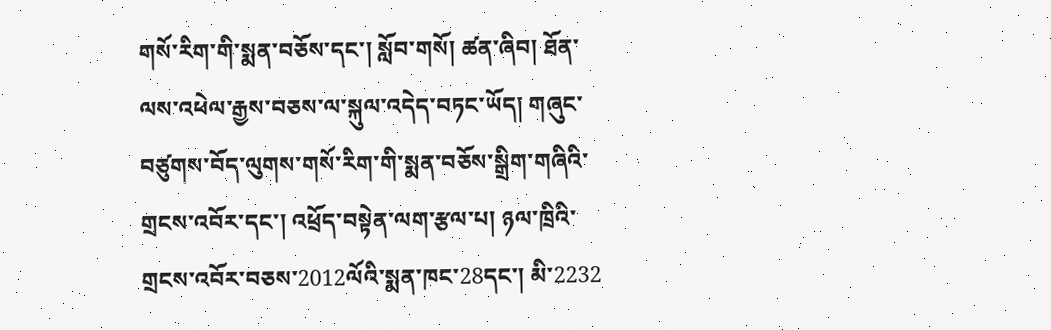གསོ་རིག་གི་སྨན་བཅོས་དང་། སློབ་གསོ། ཚན་ཞིབ། ཐོན་ལས་འཕེལ་རྒྱས་བཅས་ལ་སྐུལ་འདེད་བཏང་ཡོད། གཞུང་བཙུགས་བོད་ལུགས་གསོ་རིག་གི་སྨན་བཅོས་སྒྲིག་གཞིའི་གྲངས་འབོར་དང་། འཕྲོད་བསྟེན་ལག་རྩལ་པ། ཉལ་ཁྲིའི་གྲངས་འབོར་བཅས་2012ལོའི་སྨན་ཁང་28དང་། མི་2232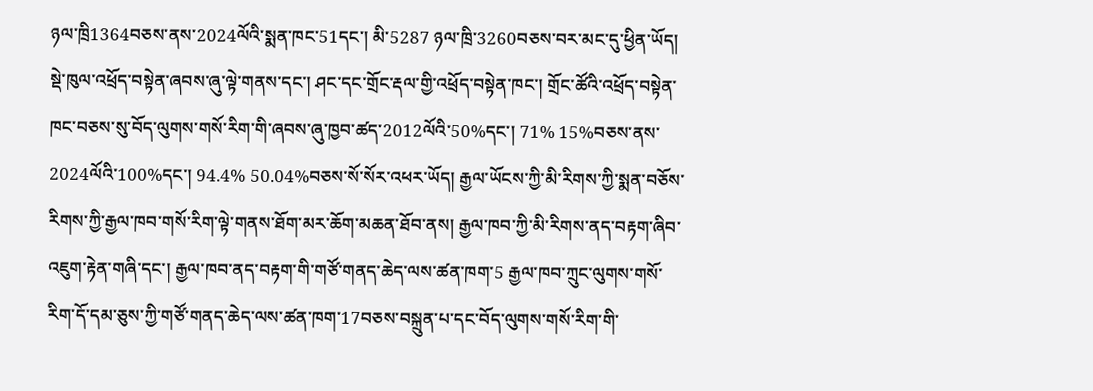ཉལ་ཁྲི1364བཅས་ནས་2024ལོའི་སྨན་ཁང་51དང་། མི་5287 ཉལ་ཁྲི་3260བཅས་བར་མང་དུ་ཕྱིན་ཡོད། སྡེ་ཁུལ་འཕྲོད་བསྟེན་ཞབས་ཞུ་ལྟེ་གནས་དང་། ཤང་དང་གྲོང་རྡལ་གྱི་འཕྲོད་བསྟེན་ཁང་། གྲོང་ཚོའི་འཕྲོད་བསྟེན་ཁང་བཅས་སུ་བོད་ལུགས་གསོ་རིག་གི་ཞབས་ཞུ་ཁྱབ་ཚད་2012ལོའི་50%དང་། 71% 15%བཅས་ནས་2024ལོའི་100%དང་། 94.4% 50.04%བཅས་སོ་སོར་འཕར་ཡོད། རྒྱལ་ཡོངས་ཀྱི་མི་རིགས་ཀྱི་སྨན་བཅོས་རིགས་ཀྱི་རྒྱལ་ཁབ་གསོ་རིག་ལྟེ་གནས་ཐོག་མར་ཆོག་མཆན་ཐོབ་ནས། རྒྱལ་ཁབ་ཀྱི་མི་རིགས་ནད་བརྟག་ཞིབ་འཇུག་རྟེན་གཞི་དང་། རྒྱལ་ཁབ་ནད་བརྟག་གི་གཙོ་གནད་ཆེད་ལས་ཚན་ཁག་5 རྒྱལ་ཁབ་ཀྲུང་ལུགས་གསོ་རིག་དོ་དམ་ཅུས་ཀྱི་གཙོ་གནད་ཆེད་ལས་ཚན་ཁག་17བཅས་བསྐྲུན་པ་དང་བོད་ལུགས་གསོ་རིག་གི་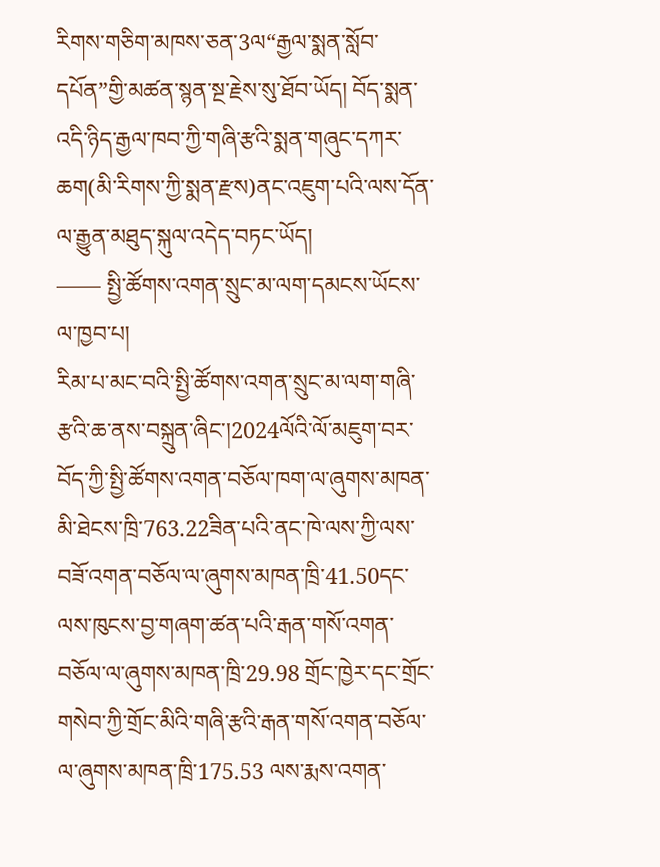རིགས་གཅིག་མཁས་ཅན་3ལ“རྒྱལ་སྨན་སློབ་དཔོན”གྱི་མཚན་སྙན་སྔ་རྗེས་སུ་ཐོབ་ཡོད། བོད་སྨན་འདི་ཉིད་རྒྱལ་ཁབ་ཀྱི་གཞི་རྩའི་སྨན་གཞུང་དཀར་ཆག(མི་རིགས་ཀྱི་སྨན་རྫས)ནང་འཇུག་པའི་ལས་དོན་ལ་རྒྱུན་མཐུད་སྐུལ་འདེད་བཏང་ཡོད།
—— སྤྱི་ཚོགས་འགན་སྲུང་མ་ལག་དམངས་ཡོངས་ལ་ཁྱབ་པ།
རིམ་པ་མང་བའི་སྤྱི་ཚོགས་འགན་སྲུང་མ་ལག་གཞི་རྩའི་ཆ་ནས་བསྐྲུན་ཞིང་།2024ལོའི་ལོ་མཇུག་བར་བོད་ཀྱི་སྤྱི་ཚོགས་འགན་བཅོལ་ཁག་ལ་ཞུགས་མཁན་མི་ཐེངས་ཁྲི་763.22ཟིན་པའི་ནང་ཁེ་ལས་ཀྱི་ལས་བཟོ་འགན་བཅོལ་ལ་ཞུགས་མཁན་ཁྲི་41.50དང་ལས་ཁུངས་བྱ་གཞག་ཚན་པའི་རྒན་གསོ་འགན་བཅོལ་ལ་ཞུགས་མཁན་ཁྲི་29.98 གྲོང་ཁྱེར་དང་གྲོང་གསེབ་ཀྱི་གྲོང་མིའི་གཞི་རྩའི་རྒན་གསོ་འགན་བཅོལ་ལ་ཞུགས་མཁན་ཁྲི་175.53 ལས་རྨས་འགན་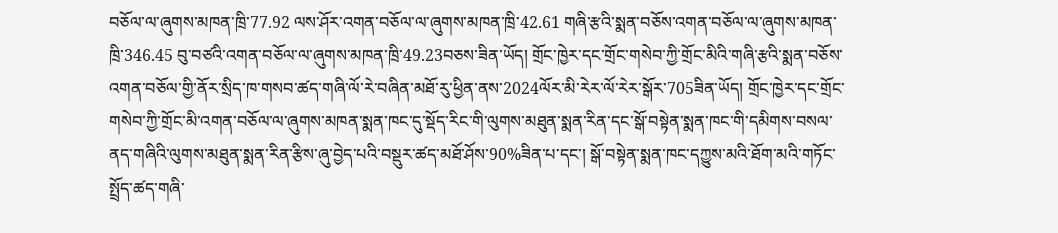བཅོལ་ལ་ཞུགས་མཁན་ཁྲི་77.92 ལས་ཤོར་འགན་བཅོལ་ལ་ཞུགས་མཁན་ཁྲི་42.61 གཞི་རྩའི་སྨན་བཅོས་འགན་བཅོལ་ལ་ཞུགས་མཁན་ཁྲི་346.45 བུ་བཙའི་འགན་བཅོལ་ལ་ཞུགས་མཁན་ཁྲི་49.23བཅས་ཟིན་ཡོད། གྲོང་ཁྱེར་དང་གྲོང་གསེབ་ཀྱི་གྲོང་མིའི་གཞི་རྩའི་སྨན་བཅོས་འགན་བཅོལ་གྱི་ནོར་སྲིད་ཁ་གསབ་ཚད་གཞི་ལོ་རེ་བཞིན་མཐོ་རུ་ཕྱིན་ནས་2024ལོར་མི་རེར་ལོ་རེར་སྒོར་705ཟིན་ཡོད། གྲོང་ཁྱེར་དང་གྲོང་གསེབ་ཀྱི་གྲོང་མི་འགན་བཅོལ་ལ་ཞུགས་མཁན་སྨན་ཁང་དུ་སྡོད་རིང་གི་ལུགས་མཐུན་སྨན་རིན་དང་སྒོ་བསྟེན་སྨན་ཁང་གི་དམིགས་བསལ་ནད་གཞིའི་ལུགས་མཐུན་སྨན་རིན་རྩིས་ཞུ་བྱེད་པའི་བསྡུར་ཚད་མཐོ་ཤོས་90%ཟིན་པ་དང་། སྒོ་བསྟེན་སྨན་ཁང་དཀྱུས་མའི་ཐོག་མའི་གཏོང་སྤྲོད་ཚད་གཞི་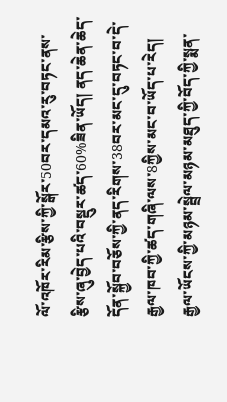ལོ་འཁོར་རིམ་རྩིས་ཀྱི་སྒོར་50བར་དམའ་རུ་བཏང་ནས་རྩིས་ཞུ་བྱེད་པའི་བསྡུར་ཚད་60%ཟིན་ཡོད། ནད་ཆེན་ཆེད་དོན་སྐྱོབ་བཅོས་ཀྱི་ནད་རིགས་38བར་མང་དུ་བཏང་བ་དེ་རྒྱལ་ཁབ་ཀྱི་ཚད་གཞི་ལས་8ཀྱིས་མང་བ་ཡོད་པ་རེད། རྒྱལ་ཡོངས་ཀྱི་མཉམ་སྦྲེལ་མཉམ་མཐུད་ཀྱི་བོད་ཀྱི་སྨན་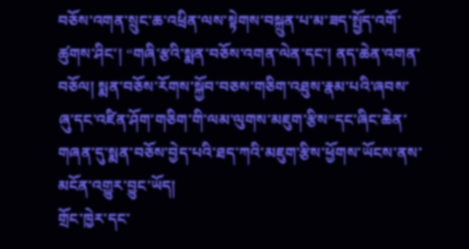བཅོས་འགན་སྲུང་ཆ་འཕྲིན་ལས་སྟེགས་བསྐྲུན་པ་མ་ཟད་སྤྱོད་འགོ་ཚུགས་ཤིང་། “གཞི་རྩའི་སྨན་བཅོས་འགན་ལེན་དང་། ནད་ཆེན་འགན་བཅོལ། སྨན་བཅོས་རོགས་སྐྱོབ་བཅས་གཅིག་འཐུས་རྣམ་པའི་ཞབས་ཞུ་དང་འཛིན་ཤོག་གཅིག་གི་ལམ་ལུགས་མཇུག་རྩིས”དང་ཞིང་ཆེན་གཞན་དུ་སྨན་བཅོས་བྱེད་པའི་ཐད་ཀའི་མཇུག་རྩིས་ཕྱོགས་ཡོངས་ནས་མངོན་འགྱུར་བྱུང་ཡོད།
གྲོང་ཁྱེར་དང་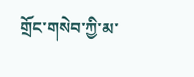གྲོང་གསེབ་ཀྱི་མ་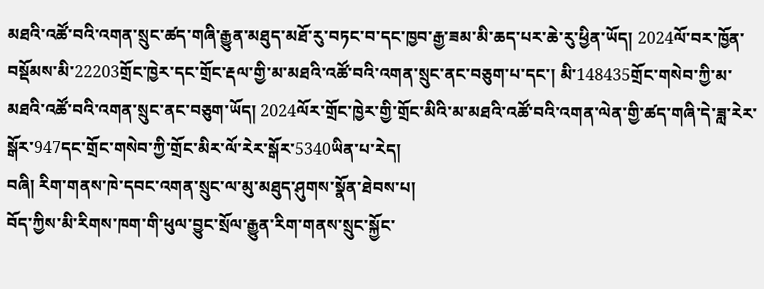མཐའི་འཚོ་བའི་འགན་སྲུང་ཚད་གཞི་རྒྱུན་མཐུད་མཐོ་རུ་བཏང་བ་དང་ཁྱབ་རྒྱ་ཟམ་མི་ཆད་པར་ཆེ་རུ་ཕྱིན་ཡོད། 2024ལོ་བར་ཁྱོན་བསྡོམས་མི་22203གྲོང་ཁྱེར་དང་གྲོང་རྡལ་གྱི་མ་མཐའི་འཚོ་བའི་འགན་སྲུང་ནང་བཅུག་པ་དང་། མི་148435གྲོང་གསེབ་ཀྱི་མ་མཐའི་འཚོ་བའི་འགན་སྲུང་ནང་བཅུག་ཡོད། 2024ལོར་གྲོང་ཁྱེར་གྱི་གྲོང་མིའི་མ་མཐའི་འཚོ་བའི་འགན་ལེན་གྱི་ཚད་གཞི་དེ་ཟླ་རེར་སྒོར་947དང་གྲོང་གསེབ་ཀྱི་གྲོང་མིར་ལོ་རེར་སྒོར་5340ཡིན་པ་རེད།
བཞི། རིག་གནས་ཁེ་དབང་འགན་སྲུང་ལ་མུ་མཐུད་ཤུགས་སྣོན་ཐེབས་པ།
བོད་ཀྱིས་མི་རིགས་ཁག་གི་ཕུལ་བྱུང་སྲོལ་རྒྱུན་རིག་གནས་སྲུང་སྐྱོང་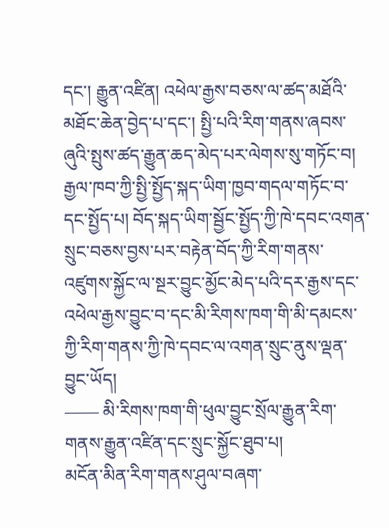དང་། རྒྱུན་འཛིན། འཕེལ་རྒྱས་བཅས་ལ་ཚད་མཐོའི་མཐོང་ཆེན་བྱེད་པ་དང་། སྤྱི་པའི་རིག་གནས་ཞབས་ཞུའི་སྤུས་ཚད་རྒྱུན་ཆད་མེད་པར་ལེགས་སུ་གཏོང་བ། རྒྱལ་ཁབ་ཀྱི་སྤྱི་སྤྱོད་སྐད་ཡིག་ཁྱབ་གདལ་གཏོང་བ་དང་སྤྱོད་པ། བོད་སྐད་ཡིག་སྦྱོང་སྤྱོད་ཀྱི་ཁེ་དབང་འགན་སྲུང་བཅས་བྱས་པར་བརྟེན་བོད་ཀྱི་རིག་གནས་འཛུགས་སྐྱོང་ལ་སྔར་བྱུང་མྱོང་མེད་པའི་དར་རྒྱས་དང་འཕེལ་རྒྱས་བྱུང་བ་དང་མི་རིགས་ཁག་གི་མི་དམངས་ཀྱི་རིག་གནས་ཀྱི་ཁེ་དབང་ལ་འགན་སྲུང་ནུས་ལྡན་བྱུང་ཡོད།
—— མི་རིགས་ཁག་གི་ཕུལ་བྱུང་སྲོལ་རྒྱུན་རིག་གནས་རྒྱུན་འཛིན་དང་སྲུང་སྐྱོང་ཐུབ་པ།
མངོན་མིན་རིག་གནས་ཤུལ་བཞག་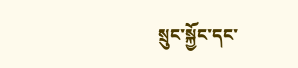སྲུང་སྐྱོང་དང་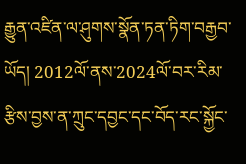རྒྱུན་འཛིན་ལ་ཤུགས་སྣོན་ཏན་ཏིག་བརྒྱབ་ཡོད། 2012ལོ་ནས་2024ལོ་བར་རིམ་རྩིས་བྱས་ན་ཀྲུང་དབྱང་དང་བོད་རང་སྐྱོང་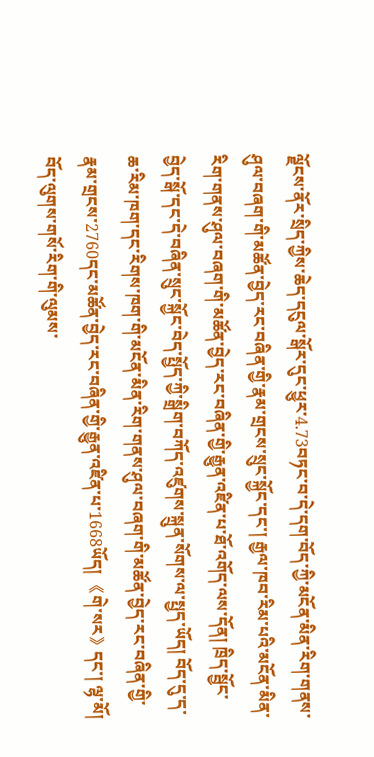ལྗོངས་ནོར་སྲིད་ཀྱིས་ཆེད་དངུལ་སྒོར་དུང་ཕྱུར་4.73བཏང་བ་དེ་དག་བོད་ཀྱི་མངོན་མིན་རིག་གནས་ཤུལ་བཞག་གི་མཚོན་བྱེད་རང་བཞིན་གྱི་རྣམ་གྲངས་སྲུང་སྐྱོང་དང་། རྒྱལ་ཁབ་རིམ་པའི་མངོན་མིན་རིག་གནས་ཤུལ་བཞག་གི་མཚོན་བྱེད་རང་བཞིན་གྱི་རྒྱུན་འཛིན་པ་ཐོ་འགོད་ལས་དོན། ཁྲིད་སྦྱོང་བྱེད་སྒོ་དང་དེ་བཞིན་སྲུང་སྐྱོང་བེད་སྤྱོད་ཀྱི་སྒྲིག་བཀོད་འཛུགས་སྐྲུན་སོགས་ལ་སྤྱད་ཡོད། བོད་དུ་ད་ཆ་རིམ་ཁག་དང་རིགས་ཁག་གི་མངོན་མིན་རིག་གནས་ཤུལ་བཞག་གི་མཚོན་བྱེད་རང་བཞིན་གྱི་རྣམ་གྲངས་2760དང་མཚོན་བྱེད་རང་བཞིན་གྱི་རྒྱུན་འཛིན་པ་1668ཡོད། 《གེ་སར》དང་། ལྷ་མོ། བོད་ལུགས་གསོ་རིག་གི་ལུམས་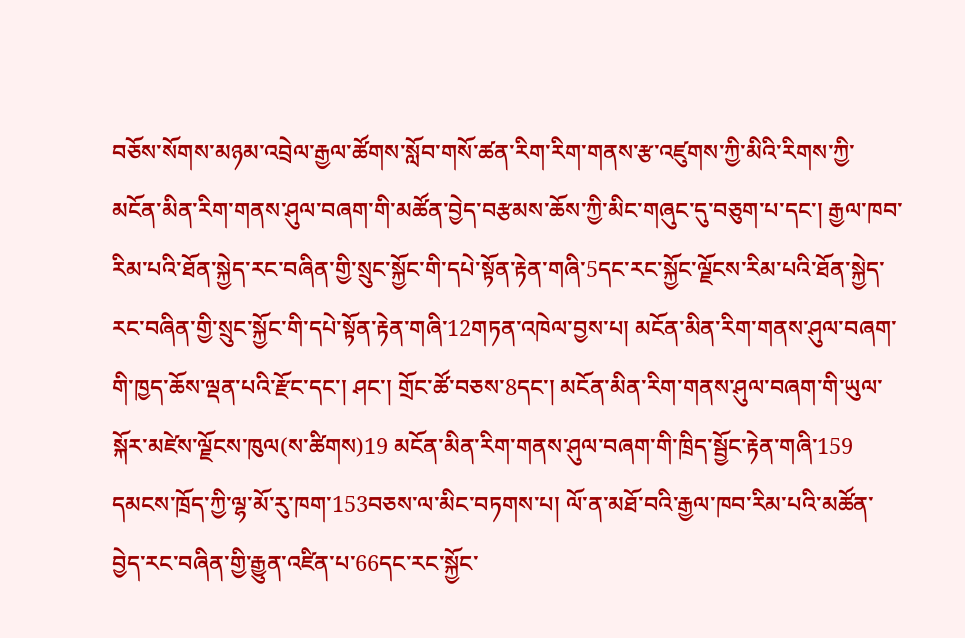བཅོས་སོགས་མཉམ་འབྲེལ་རྒྱལ་ཚོགས་སློབ་གསོ་ཚན་རིག་རིག་གནས་རྩ་འཛུགས་ཀྱི་མིའི་རིགས་ཀྱི་མངོན་མིན་རིག་གནས་ཤུལ་བཞག་གི་མཚོན་བྱེད་བརྩམས་ཆོས་ཀྱི་མིང་གཞུང་དུ་བཅུག་པ་དང་། རྒྱལ་ཁབ་རིམ་པའི་ཐོན་སྐྱེད་རང་བཞིན་གྱི་སྲུང་སྐྱོང་གི་དཔེ་སྟོན་རྟེན་གཞི་5དང་རང་སྐྱོང་ལྗོངས་རིམ་པའི་ཐོན་སྐྱེད་རང་བཞིན་གྱི་སྲུང་སྐྱོང་གི་དཔེ་སྟོན་རྟེན་གཞི་12གཏན་འཁེལ་བྱས་པ། མངོན་མིན་རིག་གནས་ཤུལ་བཞག་གི་ཁྱད་ཆོས་ལྡན་པའི་རྫོང་དང་། ཤང་། གྲོང་ཚོ་བཅས་8དང་། མངོན་མིན་རིག་གནས་ཤུལ་བཞག་གི་ཡུལ་སྐོར་མཛེས་ལྗོངས་ཁུལ(ས་ཚིགས)19 མངོན་མིན་རིག་གནས་ཤུལ་བཞག་གི་ཁྲིད་སྦྱོང་རྟེན་གཞི་159 དམངས་ཁྲོད་ཀྱི་ལྷ་མོ་རུ་ཁག་153བཅས་ལ་མིང་བཏགས་པ། ལོ་ན་མཐོ་བའི་རྒྱལ་ཁབ་རིམ་པའི་མཚོན་བྱེད་རང་བཞིན་གྱི་རྒྱུན་འཛིན་པ་66དང་རང་སྐྱོང་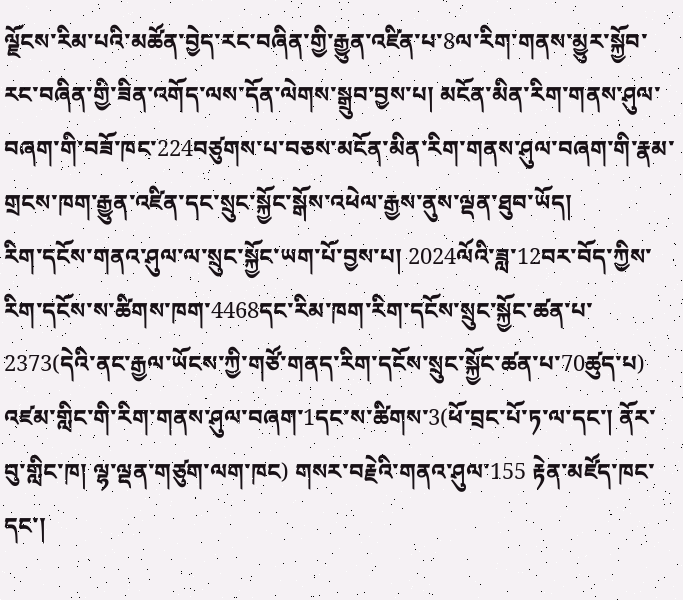ལྗོངས་རིམ་པའི་མཚོན་བྱེད་རང་བཞིན་གྱི་རྒྱུན་འཛིན་པ་8ལ་རིག་གནས་མྱུར་སྐྱོབ་རང་བཞིན་གྱི་ཟིན་འགོད་ལས་དོན་ལེགས་སྒྲུབ་བྱས་པ། མངོན་མིན་རིག་གནས་ཤུལ་བཞག་གི་བཟོ་ཁང་224བཙུགས་པ་བཅས་མངོན་མིན་རིག་གནས་ཤུལ་བཞག་གི་རྣམ་གྲངས་ཁག་རྒྱུན་འཛིན་དང་སྲུང་སྐྱོང་སྒོས་འཕེལ་རྒྱས་ནུས་ལྡན་ཐུབ་ཡོད།
རིག་དངོས་གནའ་ཤུལ་ལ་སྲུང་སྐྱོང་ཡག་པོ་བྱས་པ། 2024ལོའི་ཟླ་12བར་བོད་ཀྱིས་རིག་དངོས་ས་ཚིགས་ཁག་4468དང་རིམ་ཁག་རིག་དངོས་སྲུང་སྐྱོང་ཚན་པ་2373(དེའི་ནང་རྒྱལ་ཡོངས་ཀྱི་གཙོ་གནད་རིག་དངོས་སྲུང་སྐྱོང་ཚན་པ་70ཚུད་པ) འཛམ་གླིང་གི་རིག་གནས་ཤུལ་བཞག་1དང་ས་ཚིགས་3(ཕོ་བྲང་པོ་ཏ་ལ་དང་། ནོར་བུ་གླིང་ཁ། ལྷ་ལྡན་གཙུག་ལག་ཁང) གསར་བརྗེའི་གནའ་ཤུལ་155 རྟེན་མཛོད་ཁང་དང་།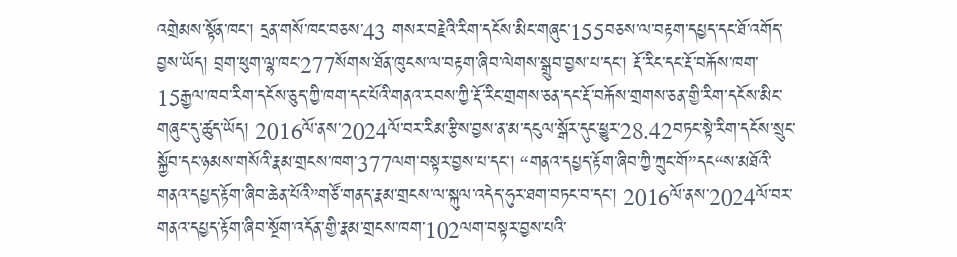འགྲེམས་སྟོན་ཁང་། དྲན་གསོ་ཁང་བཅས་43 གསར་བརྗེའི་རིག་དངོས་མིང་གཞུང་155བཅས་ལ་བརྟག་དཔྱད་དང་ཐོ་འགོད་བྱས་ཡོད། བྲག་ཕུག་ལྷ་ཁང་277སོགས་ཐོན་ཁུངས་ལ་བརྟག་ཞིབ་ལེགས་སྒྲུབ་བྱས་པ་དང་། རྡོ་རིང་དང་རྡོ་བརྐོས་ཁག་15རྒྱལ་ཁབ་རིག་དངོས་ཅུད་ཀྱི་ཁག་དང་པོའི་གནའ་རབས་ཀྱི་རྡོ་རིང་གྲགས་ཅན་དང་རྡོ་བརྐོས་གྲགས་ཅན་གྱི་རིག་དངོས་མིང་གཞུང་དུ་ཚུད་ཡོད། 2016ལོ་ནས་2024ལོ་བར་རིམ་རྩིས་བྱས་ན་མ་དངུལ་སྒོར་དུང་ཕྱུར་28.42བཏང་སྟེ་རིག་དངོས་སྲུང་སྐྱོབ་དང་ཉམས་གསོའི་རྣམ་གྲངས་ཁག་377ལག་བསྟར་བྱས་པ་དང་། “གནའ་དཔྱད་རྟོག་ཞིབ་ཀྱི་ཀྲུང་གོ”དང“ས་མཐོའི་གནའ་དཔྱད་རྟོག་ཞིབ་ཆེན་པོའི”གཙོ་གནད་རྣམ་གྲངས་ལ་སྐུལ་འདེད་ཧུར་ཐག་བཏང་བ་དང་། 2016ལོ་ནས་2024ལོ་བར་གནའ་དཔྱད་རྟོག་ཞིབ་སྔོག་འདོན་གྱི་རྣམ་གྲངས་ཁག་102ལག་བསྟར་བྱས་པའི་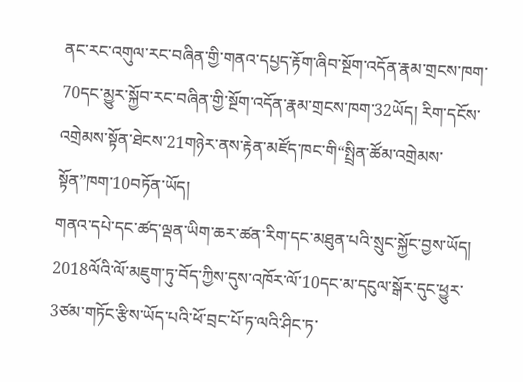ནང་རང་འགུལ་རང་བཞིན་གྱི་གནའ་དཔྱད་རྟོག་ཞིབ་སྔོག་འདོན་རྣམ་གྲངས་ཁག་70དང་མྱུར་སྐྱོབ་རང་བཞིན་གྱི་སྔོག་འདོན་རྣམ་གྲངས་ཁག་32ཡོད། རིག་དངོས་འགྲེམས་སྟོན་ཐེངས་21གཉེར་ནས་རྟེན་མཛོད་ཁང་གི“སྤྲིན་ཚོམ་འགྲེམས་སྟོན”ཁག་10བཏོན་ཡོད།
གནའ་དཔེ་དང་ཚད་ལྡན་ཡིག་ཆར་ཚན་རིག་དང་མཐུན་པའི་སྲུང་སྐྱོང་བྱས་ཡོད། 2018ལོའི་ལོ་མཇུག་ཏུ་བོད་ཀྱིས་དུས་འཁོར་ལོ་10དང་མ་དངུལ་སྒོར་དུང་ཕྱུར་3ཙམ་གཏོང་རྩིས་ཡོད་པའི་ཕོ་བྲང་པོ་ཏ་ལའི་ཤིང་ཏ་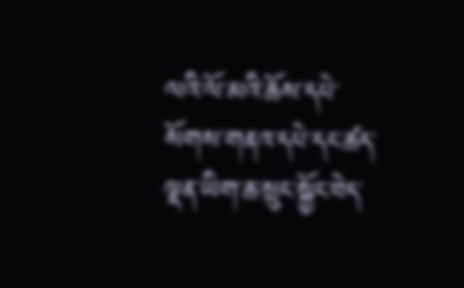ལའི་ལོ་མའི་ཆོས་དཔེ་སོགས་གནའ་དཔེ་དང་ཚད་ལྡན་ཡིག་ཆ་སྲུང་སྐྱོང་བེད་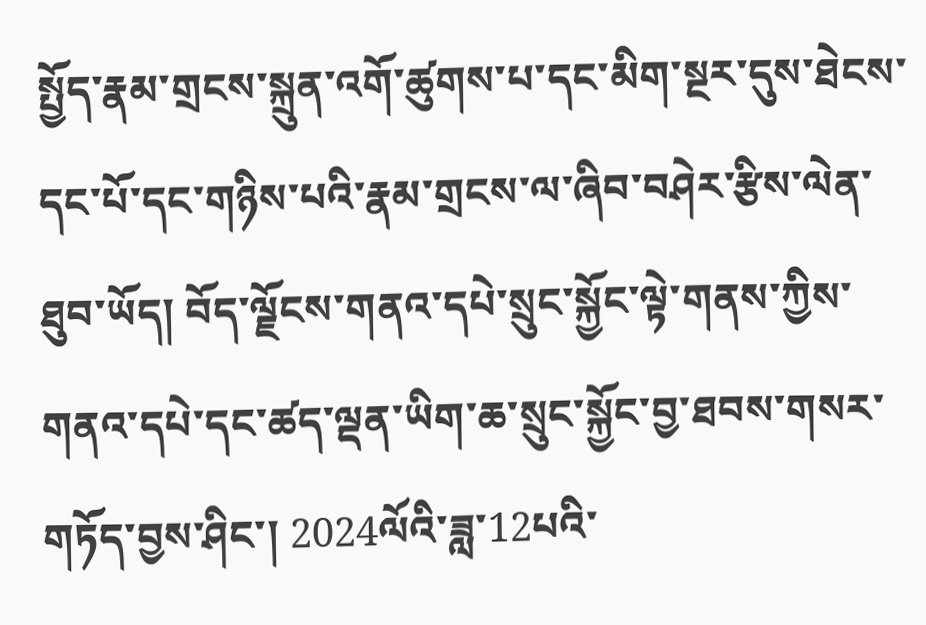སྤྱོད་རྣམ་གྲངས་སྐྲུན་འགོ་ཚུགས་པ་དང་མིག་སྔར་དུས་ཐེངས་དང་པོ་དང་གཉིས་པའི་རྣམ་གྲངས་ལ་ཞིབ་བཤེར་རྩིས་ལེན་ཐུབ་ཡོད། བོད་ལྗོངས་གནའ་དཔེ་སྲུང་སྐྱོང་ལྟེ་གནས་ཀྱིས་གནའ་དཔེ་དང་ཚད་ལྡན་ཡིག་ཆ་སྲུང་སྐྱོང་བྱ་ཐབས་གསར་གཏོད་བྱས་ཤིང་། 2024ལོའི་ཟླ་12པའི་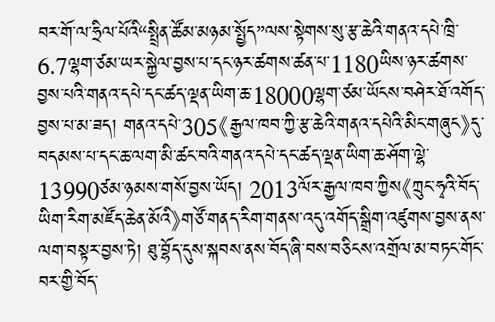བར་གོ་ལ་ཧྲིལ་པོའི“སྤྲིན་ཚོམ་མཉམ་སྤྱོད”ལས་སྟེགས་སུ་རྩ་ཆེའི་གནའ་དཔེ་ཁྲི་6.7ལྷག་ཙམ་ཡར་སྐྱེལ་བྱས་པ་དང་ཉར་ཚགས་ཚན་པ་1180ཡིས་ཉར་ཚགས་བྱས་པའི་གནའ་དཔེ་དང་ཚད་ལྡན་ཡིག་ཆ་18000ལྷག་ཙམ་ཡོངས་བཤེར་ཐོ་འགོད་བྱས་པ་མ་ཟད། གནའ་དཔེ་305《རྒྱལ་ཁབ་ཀྱི་རྩ་ཆེའི་གནའ་དཔེའི་མིང་གཞུང》དུ་བདམས་པ་དང་ཆ་ལག་མི་ཚང་བའི་གནའ་དཔེ་དང་ཚད་ལྡན་ཡིག་ཆ་ཤོག་ལྷེ་13990ཙམ་ཉམས་གསོ་བྱས་ཡོད། 2013ལོར་རྒྱལ་ཁབ་ཀྱིས《ཀྲུང་ཧྭའི་བོད་ཡིག་རིག་མཛོད་ཆེན་མོའི》གཙོ་གནད་རིག་གནས་འདུ་འགོད་སྒྲིག་འཛུགས་བྱས་ནས་ལག་བསྟར་བྱས་ཏེ། ཐུ་བྷོད་དུས་སྐབས་ནས་བོད་ཞི་བས་བཅིངས་འགྲོལ་མ་བཏང་གོང་བར་གྱི་བོད་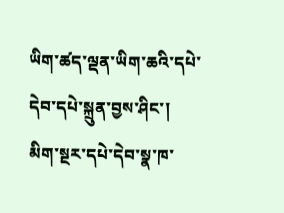ཡིག་ཚད་ལྡན་ཡིག་ཆའི་དཔེ་དེབ་དཔེ་སྐྲུན་བྱས་ཤིང་། མིག་སྔར་དཔེ་དེབ་སྣ་ཁ་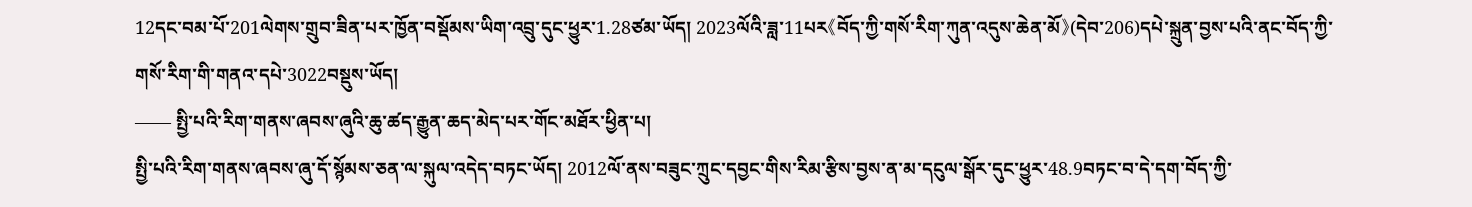12དང་བམ་པོ་201ལེགས་གྲུབ་ཟིན་པར་ཁྱོན་བསྡོམས་ཡིག་འབྲུ་དུང་ཕྱུར་1.28ཙམ་ཡོད། 2023ལོའི་ཟླ་11པར《བོད་ཀྱི་གསོ་རིག་ཀུན་འདུས་ཆེན་མོ》(དེབ་206)དཔེ་སྐྲུན་བྱས་པའི་ནང་བོད་ཀྱི་གསོ་རིག་གི་གནའ་དཔེ་3022བསྡུས་ཡོད།
—— སྤྱི་པའི་རིག་གནས་ཞབས་ཞུའི་ཆུ་ཚད་རྒྱུན་ཆད་མེད་པར་གོང་མཐོར་ཕྱིན་པ།
སྤྱི་པའི་རིག་གནས་ཞབས་ཞུ་དོ་སྙོམས་ཅན་ལ་སྐུལ་འདེད་བཏང་ཡོད། 2012ལོ་ནས་བཟུང་ཀྲུང་དབྱང་གིས་རིམ་རྩིས་བྱས་ན་མ་དངུལ་སྒོར་དུང་ཕྱུར་48.9བཏང་བ་དེ་དག་བོད་ཀྱི་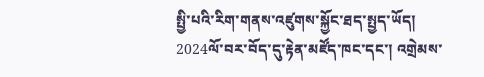སྤྱི་པའི་རིག་གནས་འཛུགས་སྐྱོང་ཐད་སྤྱད་ཡོད། 2024ལོ་བར་བོད་དུ་རྟེན་མཛོད་ཁང་དང་། འགྲེམས་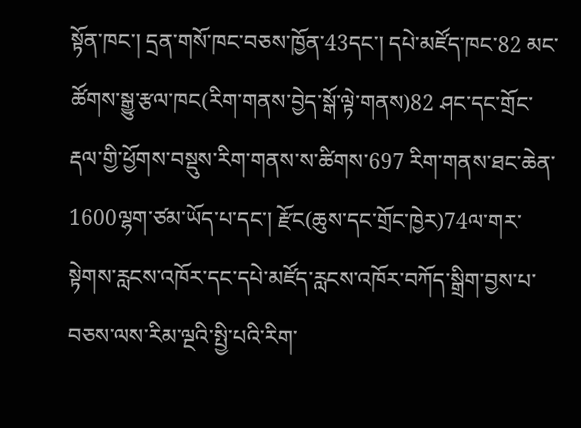སྟོན་ཁང་། དྲན་གསོ་ཁང་བཅས་ཁྱོན་43དང་། དཔེ་མཛོད་ཁང་82 མང་ཚོགས་སྒྱུ་རྩལ་ཁང(རིག་གནས་བྱེད་སྒོ་ལྟེ་གནས)82 ཤང་དང་གྲོང་རྡལ་གྱི་ཕྱོགས་བསྡུས་རིག་གནས་ས་ཚིགས་697 རིག་གནས་ཐང་ཆེན་1600ལྷག་ཙམ་ཡོད་པ་དང་། རྫོང(ཆུས་དང་གྲོང་ཁྱེར)74ལ་གར་སྟེགས་རླངས་འཁོར་དང་དཔེ་མཛོད་རླངས་འཁོར་བཀོད་སྒྲིག་བྱས་པ་བཅས་ལས་རིམ་ལྔའི་སྤྱི་པའི་རིག་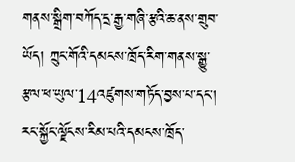གནས་སྒྲིག་བཀོད་དྲ་རྒྱ་གཞི་རྩའི་ཆ་ནས་གྲུབ་ཡོད། ཀྲུང་གོའི་དམངས་ཁྲོད་རིག་གནས་སྒྱུ་རྩལ་ཕ་ཡུལ་14འཛུགས་གཏོད་བྱས་པ་དང་། རང་སྐྱོང་ལྗོངས་རིམ་པའི་དམངས་ཁྲོད་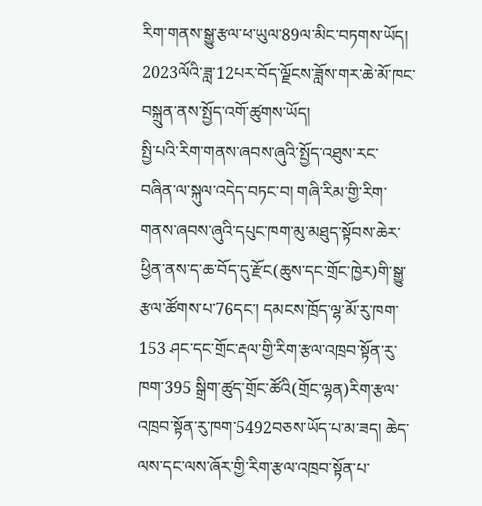རིག་གནས་སྒྱུ་རྩལ་ཕ་ཡུལ་89ལ་མིང་བཏགས་ཡོད། 2023ལོའི་ཟླ་12པར་བོད་ལྗོངས་ཟློས་གར་ཆེ་མོ་ཁང་བསྐྲུན་ནས་སྤྱོད་འགོ་ཚུགས་ཡོད།
སྤྱི་པའི་རིག་གནས་ཞབས་ཞུའི་སྤྱོད་འཐུས་རང་བཞིན་ལ་སྐུལ་འདེད་བཏང་བ། གཞི་རིམ་གྱི་རིག་གནས་ཞབས་ཞུའི་དཔུང་ཁག་མུ་མཐུད་སྟོབས་ཆེར་ཕྱིན་ནས་ད་ཆ་བོད་དུ་རྫོང(ཆུས་དང་གྲོང་ཁྱེར)གི་སྒྱུ་རྩལ་ཚོགས་པ་76དང་། དམངས་ཁྲོད་ལྷ་མོ་རུ་ཁག་153 ཤང་དང་གྲོང་རྡལ་གྱི་རིག་རྩལ་འཁྲབ་སྟོན་རུ་ཁག་395 སྒྲིག་ཚུད་གྲོང་ཚོའི(གྲོང་ལྷན)རིག་རྩལ་འཁྲབ་སྟོན་རུ་ཁག་5492བཅས་ཡོད་པ་མ་ཟད། ཆེད་ལས་དང་ལས་ཞོར་གྱི་རིག་རྩལ་འཁྲབ་སྟོན་པ་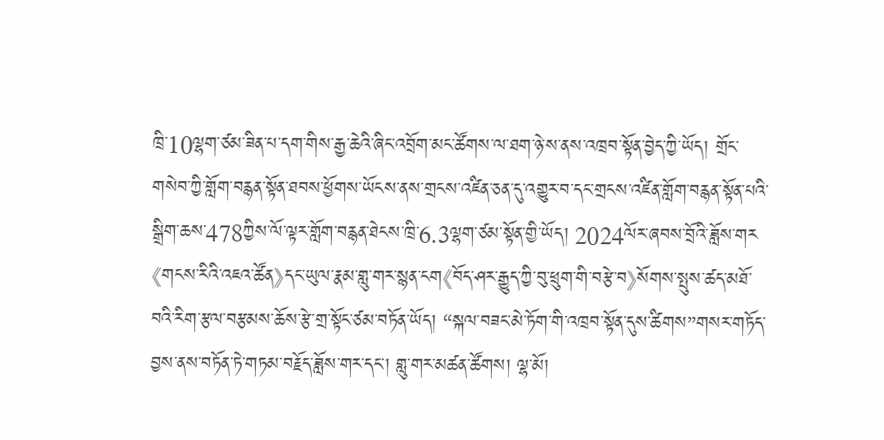ཁྲི་10ལྷག་ཙམ་ཟིན་པ་དག་གིས་རྒྱ་ཆེའི་ཞིང་འབྲོག་མང་ཚོགས་ལ་ཐག་ཉེ་ས་ནས་འཁྲབ་སྟོན་བྱེད་ཀྱི་ཡོད། གྲོང་གསེབ་ཀྱི་གློག་བརྙན་སྟོན་ཐབས་ཕྱོགས་ཡོངས་ནས་གྲངས་འཛིན་ཅན་དུ་འགྱུར་བ་དང་གྲངས་འཛིན་གློག་བརྙན་སྟོན་པའི་སྒྲིག་ཆས་478ཀྱིས་ལོ་ལྟར་གློག་བརྙན་ཐེངས་ཁྲི་6.3ལྷག་ཙམ་སྟོན་གྱི་ཡོད། 2024ལོར་ཞབས་བྲོའི་ཟློས་གར《གངས་རིའི་འཇའ་ཚོན》དང་ཡུལ་རྣམ་གླུ་གར་སྙན་ངག《བོད་ཤར་རྒྱུད་ཀྱི་བུ་ཕྲུག་གི་བརྩེ་བ》སོགས་སྤུས་ཚད་མཐོ་བའི་རིག་རྩལ་བརྩམས་ཆོས་རྩེ་གྲ་སྟོང་ཙམ་བཏོན་ཡོད། “སྐལ་བཟང་མེ་ཏོག་གི་འཁྲབ་སྟོན་དུས་ཚིགས”གསར་གཏོད་བྱས་ནས་བཏོན་ཏེ་གཏམ་བརྗོད་ཟློས་གར་དང་། གླུ་གར་མཚན་ཚོགས། ལྷ་མོ།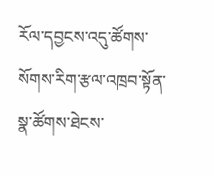རོལ་དབྱངས་འདུ་ཚོགས་སོགས་རིག་རྩལ་འཁྲབ་སྟོན་སྣ་ཚོགས་ཐེངས་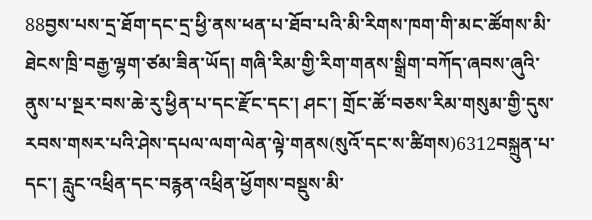88བྱས་པས་དྲ་ཐོག་དང་དྲ་ཕྱི་ནས་ཕན་པ་ཐོབ་པའི་མི་རིགས་ཁག་གི་མང་ཚོགས་མི་ཐེངས་ཁྲི་བརྒྱ་ལྷག་ཙམ་ཟིན་ཡོད། གཞི་རིམ་གྱི་རིག་གནས་སྒྲིག་བཀོད་ཞབས་ཞུའི་ནུས་པ་སྔར་བས་ཆེ་རུ་ཕྱིན་པ་དང་རྫོང་དང་། ཤང་། གྲོང་ཚོ་བཅས་རིམ་གསུམ་གྱི་དུས་རབས་གསར་པའི་ཤེས་དཔལ་ལག་ལེན་ལྟེ་གནས(སུའོ་དང་ས་ཚིགས)6312བསྐྲུན་པ་དང་། རླུང་འཕྲིན་དང་བརྙན་འཕྲིན་ཕྱོགས་བསྡུས་མི་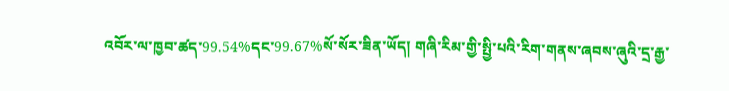འབོར་ལ་ཁྱབ་ཚད་99.54%དང་99.67%སོ་སོར་ཟིན་ཡོད། གཞི་རིམ་གྱི་སྤྱི་པའི་རིག་གནས་ཞབས་ཞུའི་དྲ་རྒྱ་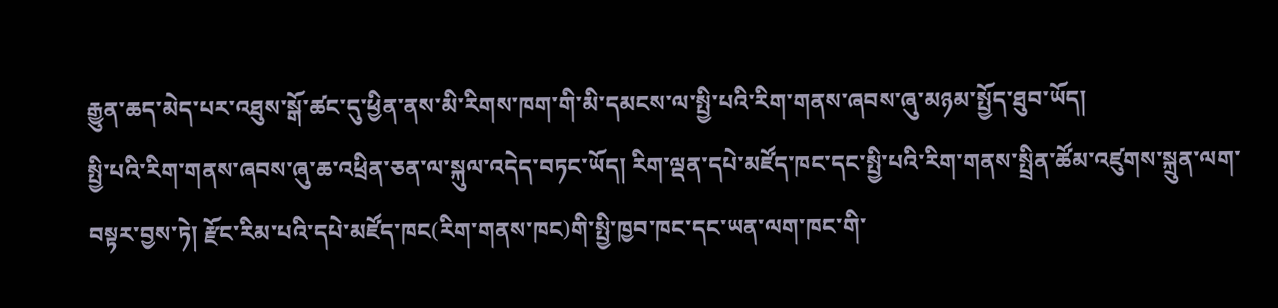རྒྱུན་ཆད་མེད་པར་འཐུས་སྒོ་ཚང་དུ་ཕྱིན་ནས་མི་རིགས་ཁག་གི་མི་དམངས་ལ་སྤྱི་པའི་རིག་གནས་ཞབས་ཞུ་མཉམ་སྤྱོད་ཐུབ་ཡོད།
སྤྱི་པའི་རིག་གནས་ཞབས་ཞུ་ཆ་འཕྲིན་ཅན་ལ་སྐུལ་འདེད་བཏང་ཡོད། རིག་ལྡན་དཔེ་མཛོད་ཁང་དང་སྤྱི་པའི་རིག་གནས་སྤྲིན་ཚོམ་འཛུགས་སྐྲུན་ལག་བསྟར་བྱས་ཏེ། རྫོང་རིམ་པའི་དཔེ་མཛོད་ཁང(རིག་གནས་ཁང)གི་སྤྱི་ཁྱབ་ཁང་དང་ཡན་ལག་ཁང་གི་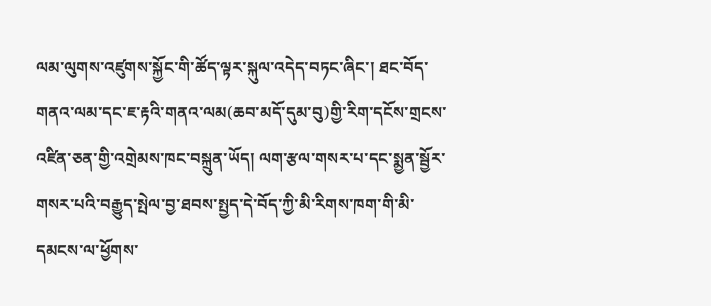ལམ་ལུགས་འཛུགས་སྐྱོང་གི་ཚོད་ལྟར་སྐུལ་འདེད་བཏང་ཞིང་། ཐང་བོད་གནའ་ལམ་དང་ཇ་རྟའི་གནའ་ལམ(ཆབ་མདོ་དུམ་བུ)གྱི་རིག་དངོས་གྲངས་འཛིན་ཅན་གྱི་འགྲེམས་ཁང་བསྐྲུན་ཡོད། ལག་རྩལ་གསར་པ་དང་སྨྱན་སྦྱོར་གསར་པའི་བརྒྱུད་སྤེལ་བྱ་ཐབས་སྤྱད་དེ་བོད་ཀྱི་མི་རིགས་ཁག་གི་མི་དམངས་ལ་ཕྱོགས་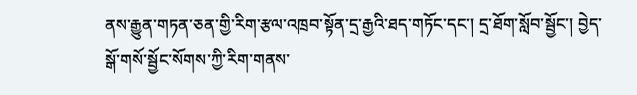ནས་རྒྱུན་གཏན་ཅན་གྱི་རིག་རྩལ་འཁྲབ་སྟོན་དྲ་རྒྱའི་ཐད་གཏོང་དང་། དྲ་ཐོག་སློབ་སྦྱོང་། བྱེད་སྒོ་གསོ་སྦྱོང་སོགས་ཀྱི་རིག་གནས་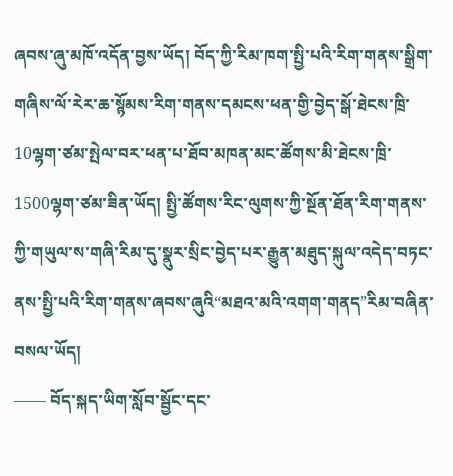ཞབས་ཞུ་མཁོ་འདོན་བྱས་ཡོད། བོད་ཀྱི་རིམ་ཁག་སྤྱི་པའི་རིག་གནས་སྒྲིག་གཞིས་ལོ་རེར་ཆ་སྙོམས་རིག་གནས་དམངས་ཕན་གྱི་བྱེད་སྒོ་ཐེངས་ཁྲི་10ལྷག་ཙམ་སྤེལ་བར་ཕན་པ་ཐོབ་མཁན་མང་ཚོགས་མི་ཐེངས་ཁྲི་1500ལྷག་ཙམ་ཟིན་ཡོད། སྤྱི་ཚོགས་རིང་ལུགས་ཀྱི་སྔོན་ཐོན་རིག་གནས་ཀྱི་གཡུལ་ས་གཞི་རིམ་དུ་སྣུར་སྲིང་བྱེད་པར་རྒྱུན་མཐུད་སྐུལ་འདེད་བཏང་ནས་སྤྱི་པའི་རིག་གནས་ཞབས་ཞུའི“མཐའ་མའི་འགག་གནད”རིམ་བཞིན་བསལ་ཡོད།
—— བོད་སྐད་ཡིག་སློབ་སྦྱོང་དང་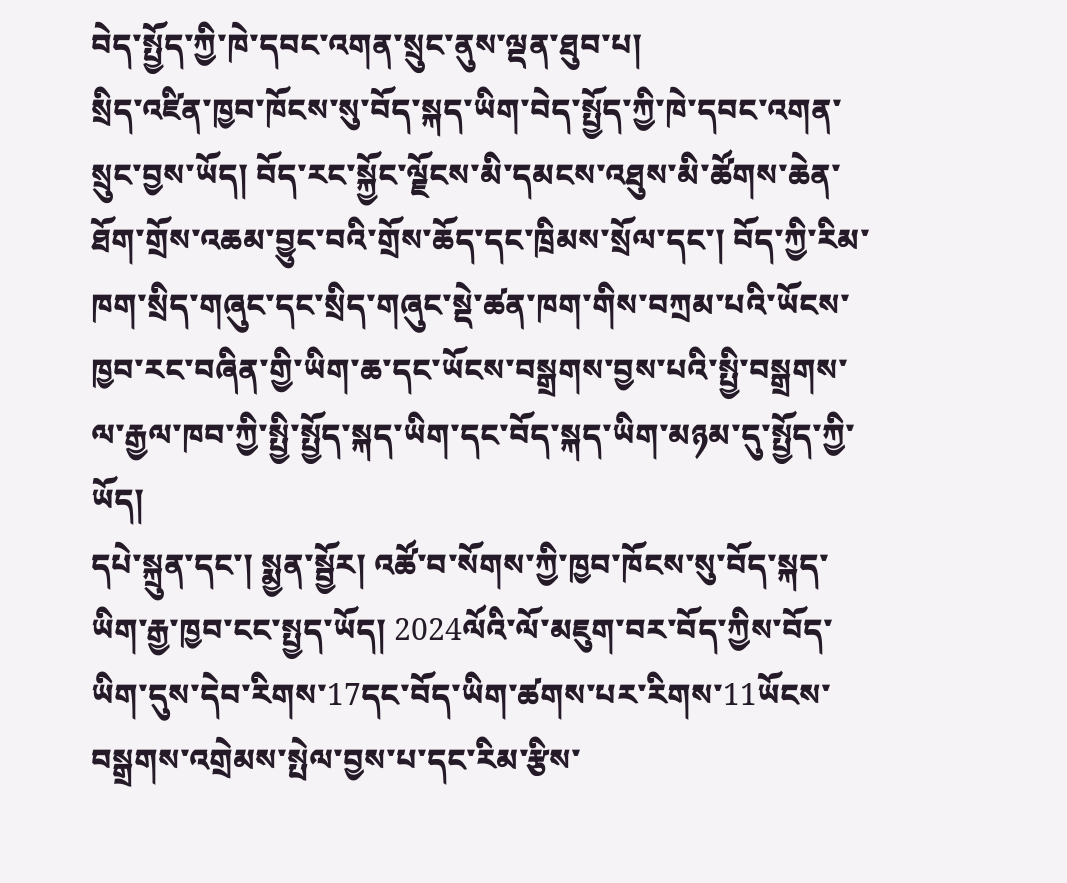བེད་སྤྱོད་ཀྱི་ཁེ་དབང་འགན་སྲུང་ནུས་ལྡན་ཐུབ་པ།
སྲིད་འཛིན་ཁྱབ་ཁོངས་སུ་བོད་སྐད་ཡིག་བེད་སྤྱོད་ཀྱི་ཁེ་དབང་འགན་སྲུང་བྱས་ཡོད། བོད་རང་སྐྱོང་ལྗོངས་མི་དམངས་འཐུས་མི་ཚོགས་ཆེན་ཐོག་གྲོས་འཆམ་བྱུང་བའི་གྲོས་ཆོད་དང་ཁྲིམས་སྲོལ་དང་། བོད་ཀྱི་རིམ་ཁག་སྲིད་གཞུང་དང་སྲིད་གཞུང་སྡེ་ཚན་ཁག་གིས་བཀྲམ་པའི་ཡོངས་ཁྱབ་རང་བཞིན་གྱི་ཡིག་ཆ་དང་ཡོངས་བསྒྲགས་བྱས་པའི་སྤྱི་བསྒྲགས་ལ་རྒྱལ་ཁབ་ཀྱི་སྤྱི་སྤྱོད་སྐད་ཡིག་དང་བོད་སྐད་ཡིག་མཉམ་དུ་སྤྱོད་ཀྱི་ཡོད།
དཔེ་སྐྲུན་དང་། སྨྱན་སྦྱོར། འཚོ་བ་སོགས་ཀྱི་ཁྱབ་ཁོངས་སུ་བོད་སྐད་ཡིག་རྒྱ་ཁྱབ་ངང་སྤྱད་ཡོད། 2024ལོའི་ལོ་མཇུག་བར་བོད་ཀྱིས་བོད་ཡིག་དུས་དེབ་རིགས་17དང་བོད་ཡིག་ཚགས་པར་རིགས་11ཡོངས་བསྒྲགས་འགྲེམས་སྤེལ་བྱས་པ་དང་རིམ་རྩིས་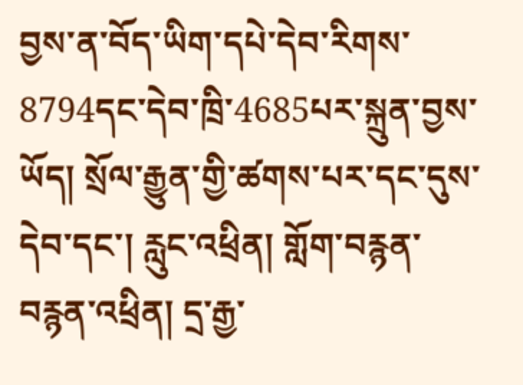བྱས་ན་བོད་ཡིག་དཔེ་དེབ་རིགས་8794དང་དེབ་ཁྲི་4685པར་སྐྲུན་བྱས་ཡོད། སྲོལ་རྒྱུན་གྱི་ཚགས་པར་དང་དུས་དེབ་དང་། རླུང་འཕྲིན། གློག་བརྙན་བརྙན་འཕྲིན། དྲ་རྒྱ་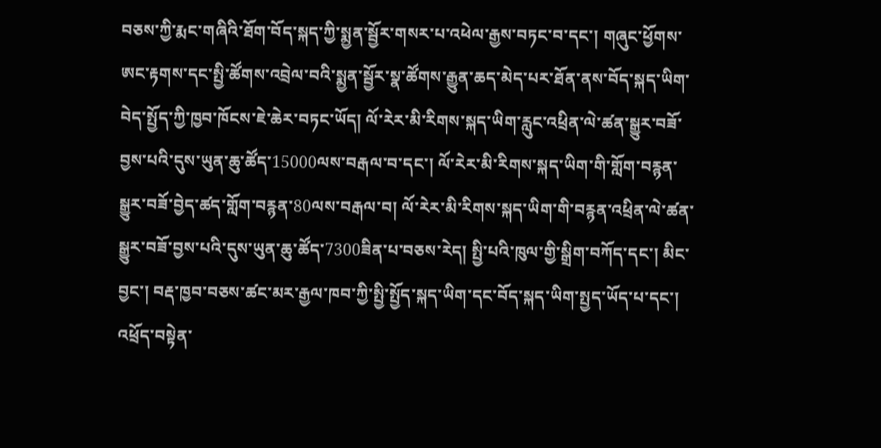བཅས་ཀྱི་རྨང་གཞིའི་ཐོག་བོད་སྐད་ཀྱི་སྨྱན་སྦྱོར་གསར་པ་འཕེལ་རྒྱས་བཏང་བ་དང་། གཞུང་ཕྱོགས་ཨང་རྟགས་དང་སྤྱི་ཚོགས་འབྲེལ་བའི་སྨྱན་སྦྱོར་སྣ་ཚོགས་རྒྱུན་ཆད་མེད་པར་ཐོན་ནས་བོད་སྐད་ཡིག་བེད་སྤྱོད་ཀྱི་ཁྱབ་ཁོངས་ཇེ་ཆེར་བཏང་ཡོད། ལོ་རེར་མི་རིགས་སྐད་ཡིག་རླུང་འཕྲིན་ལེ་ཚན་སྒྱུར་བཟོ་བྱས་པའི་དུས་ཡུན་ཆུ་ཚོད་15000ལས་བརྒལ་བ་དང་། ལོ་རེར་མི་རིགས་སྐད་ཡིག་གི་གློག་བརྙན་སྒྱུར་བཟོ་བྱེད་ཚད་གློག་བརྙན་80ལས་བརྒལ་བ། ལོ་རེར་མི་རིགས་སྐད་ཡིག་གི་བརྙན་འཕྲིན་ལེ་ཚན་སྒྱུར་བཟོ་བྱས་པའི་དུས་ཡུན་ཆུ་ཚོད་7300ཟིན་པ་བཅས་རེད། སྤྱི་པའི་ཁུལ་གྱི་སྒྲིག་བཀོད་དང་། མིང་བྱང་། བརྡ་ཁྱབ་བཅས་ཚང་མར་རྒྱལ་ཁབ་ཀྱི་སྤྱི་སྤྱོད་སྐད་ཡིག་དང་བོད་སྐད་ཡིག་སྤྱད་ཡོད་པ་དང་། འཕྲོད་བསྟེན་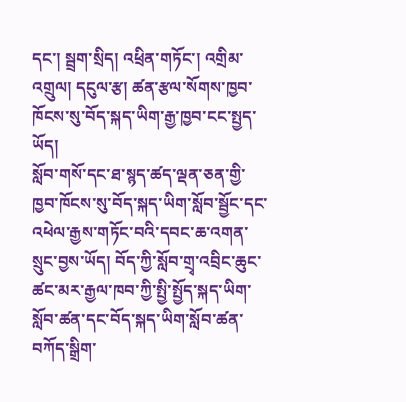དང་། སྦྲག་སྲིད། འཕྲིན་གཏོང་། འགྲིམ་འགྲུལ། དངུལ་རྩ། ཚན་རྩལ་སོགས་ཁྱབ་ཁོངས་སུ་བོད་སྐད་ཡིག་རྒྱ་ཁྱབ་ངང་སྤྱད་ཡོད།
སློབ་གསོ་དང་ཐ་སྙད་ཚད་ལྡན་ཅན་གྱི་ཁྱབ་ཁོངས་སུ་བོད་སྐད་ཡིག་སློབ་སྦྱོང་དང་འཕེལ་རྒྱས་གཏོང་བའི་དབང་ཆ་འགན་སྲུང་བྱས་ཡོད། བོད་ཀྱི་སློབ་གྲྭ་འབྲིང་ཆུང་ཚང་མར་རྒྱལ་ཁབ་ཀྱི་སྤྱི་སྤྱོད་སྐད་ཡིག་སློབ་ཚན་དང་བོད་སྐད་ཡིག་སློབ་ཚན་བཀོད་སྒྲིག་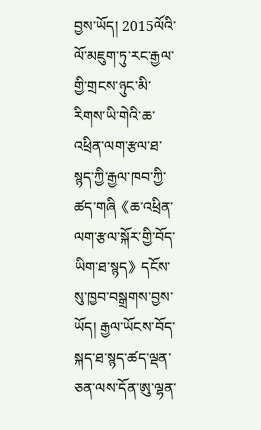བྱས་ཡོད། 2015ལོའི་ལོ་མཇུག་ཏུ་རང་རྒྱལ་གྱི་གྲངས་ཉུང་མི་རིགས་ཡི་གེའི་ཆ་འཕྲིན་ལག་རྩལ་ཐ་སྙད་ཀྱི་རྒྱལ་ཁབ་ཀྱི་ཚད་གཞི《ཆ་འཕྲིན་ལག་རྩལ་སྐོར་གྱི་བོད་ཡིག་ཐ་སྙད》དངོས་སུ་ཁྱབ་བསྒྲགས་བྱས་ཡོད། རྒྱལ་ཡོངས་བོད་སྐད་ཐ་སྙད་ཚད་ལྡན་ཅན་ལས་དོན་ཨུ་ལྷན་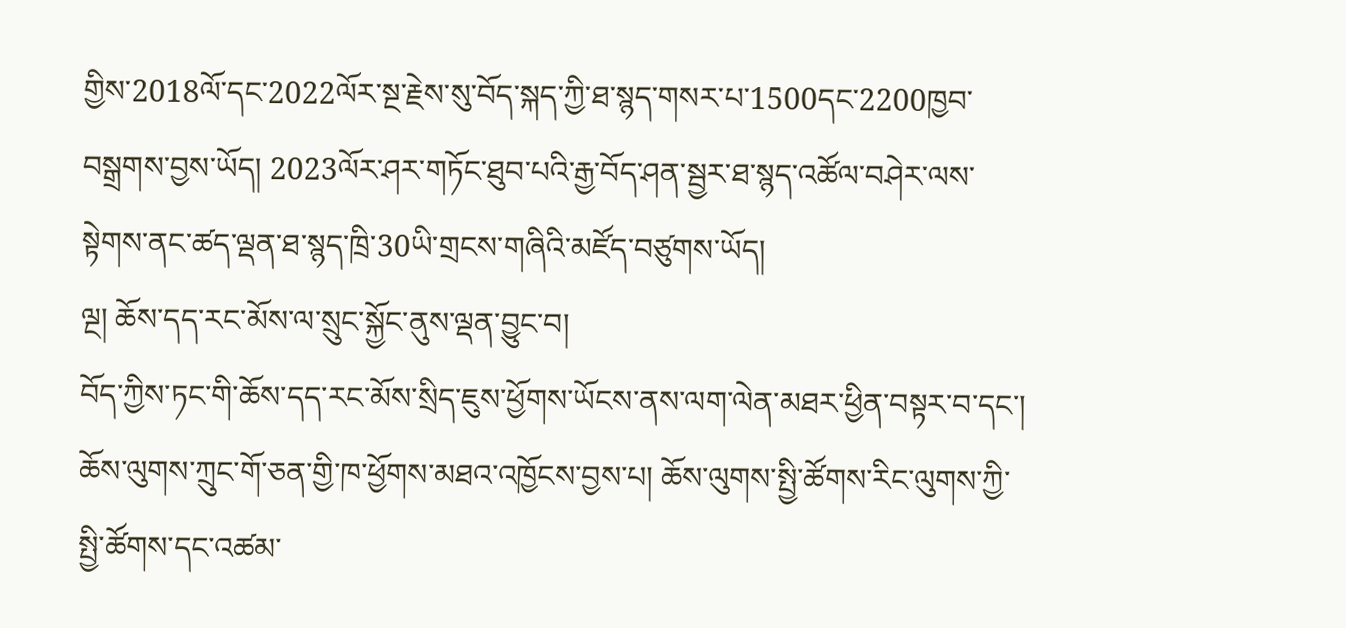གྱིས་2018ལོ་དང་2022ལོར་སྔ་རྗེས་སུ་བོད་སྐད་ཀྱི་ཐ་སྙད་གསར་པ་1500དང་2200ཁྱབ་བསྒྲགས་བྱས་ཡོད། 2023ལོར་ཤར་གཏོང་ཐུབ་པའི་རྒྱ་བོད་ཤན་སྦྱར་ཐ་སྙད་འཚོལ་བཤེར་ལས་སྟེགས་ནང་ཚད་ལྡན་ཐ་སྙད་ཁྲི་30ཡི་གྲངས་གཞིའི་མཛོད་བཙུགས་ཡོད།
ལྔ། ཆོས་དད་རང་མོས་ལ་སྲུང་སྐྱོང་ནུས་ལྡན་བྱུང་བ།
བོད་ཀྱིས་ཏང་གི་ཆོས་དད་རང་མོས་སྲིད་ཇུས་ཕྱོགས་ཡོངས་ནས་ལག་ལེན་མཐར་ཕྱིན་བསྟར་བ་དང་། ཆོས་ལུགས་ཀྲུང་གོ་ཅན་གྱི་ཁ་ཕྱོགས་མཐའ་འཁྱོངས་བྱས་པ། ཆོས་ལུགས་སྤྱི་ཚོགས་རིང་ལུགས་ཀྱི་སྤྱི་ཚོགས་དང་འཚམ་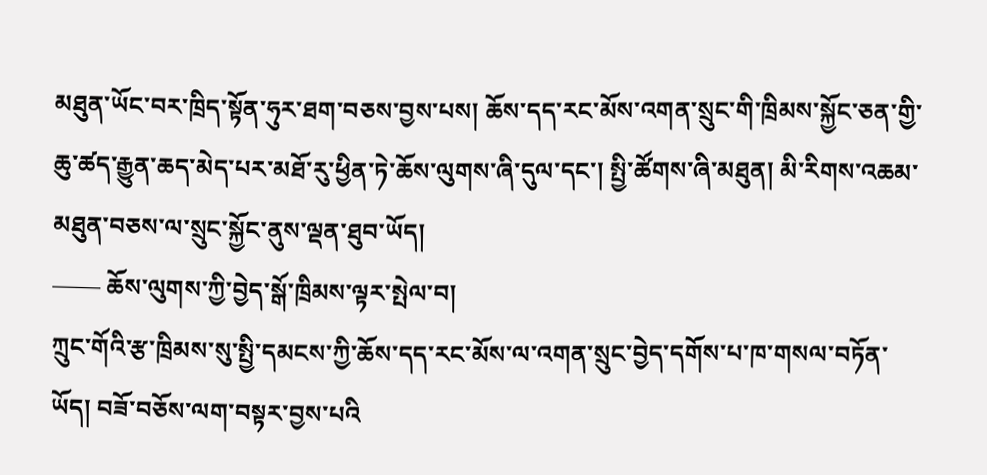མཐུན་ཡོང་བར་ཁྲིད་སྟོན་ཧུར་ཐག་བཅས་བྱས་པས། ཆོས་དད་རང་མོས་འགན་སྲུང་གི་ཁྲིམས་སྐྱོང་ཅན་གྱི་ཆུ་ཚད་རྒྱུན་ཆད་མེད་པར་མཐོ་རུ་ཕྱིན་ཏེ་ཆོས་ལུགས་ཞི་དུལ་དང་། སྤྱི་ཚོགས་ཞི་མཐུན། མི་རིགས་འཆམ་མཐུན་བཅས་ལ་སྲུང་སྐྱོང་ནུས་ལྡན་ཐུབ་ཡོད།
—— ཆོས་ལུགས་ཀྱི་བྱེད་སྒོ་ཁྲིམས་ལྟར་སྤེལ་བ།
ཀྲུང་གོའི་རྩ་ཁྲིམས་སུ་སྤྱི་དམངས་ཀྱི་ཆོས་དད་རང་མོས་ལ་འགན་སྲུང་བྱེད་དགོས་པ་ཁ་གསལ་བཏོན་ཡོད། བཟོ་བཅོས་ལག་བསྟར་བྱས་པའི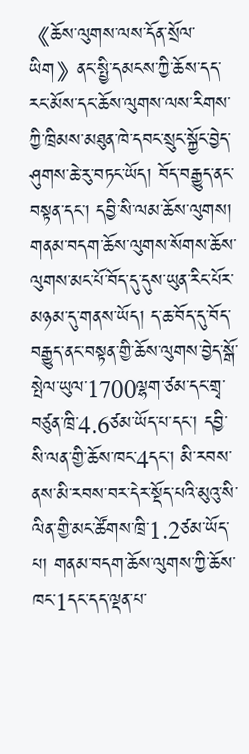《ཆོས་ལུགས་ལས་དོན་སྲོལ་ཡིག》ནང་སྤྱི་དམངས་ཀྱི་ཆོས་དད་རང་མོས་དང་ཆོས་ལུགས་ལས་རིགས་ཀྱི་ཁྲིམས་མཐུན་ཁེ་དབང་སྲུང་སྐྱོང་བྱེད་ཤུགས་ཆེ་རུ་བཏང་ཡོད། བོད་བརྒྱུད་ནང་བསྟན་དང་། དབྱི་སི་ལམ་ཆོས་ལུགས། གནམ་བདག་ཆོས་ལུགས་སོགས་ཆོས་ལུགས་མང་པོ་བོད་དུ་དུས་ཡུན་རིང་པོར་མཉམ་དུ་གནས་ཡོད། ད་ཆ་བོད་དུ་བོད་བརྒྱུད་ནང་བསྟན་གྱི་ཆོས་ལུགས་བྱེད་སྒོ་སྤེལ་ཡུལ་1700ལྷག་ཙམ་དང་གྲྭ་བཙུན་ཁྲི་4.6ཙམ་ཡོད་པ་དང་། དབྱི་སི་ལན་གྱི་ཆོས་ཁང་4དང་། མི་རབས་ནས་མི་རབས་བར་དེར་སྡོད་པའི་མུའུ་སི་ལིན་གྱི་མང་ཚོགས་ཁྲི་1.2ཙམ་ཡོད་པ། གནམ་བདག་ཆོས་ལུགས་ཀྱི་ཆོས་ཁང་1དང་དད་ལྡན་པ་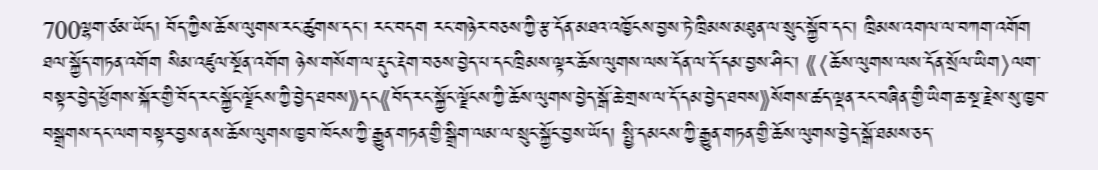700ལྷག་ཙམ་ཡོད། བོད་ཀྱིས་ཆོས་ལུགས་རང་ཚུགས་དང་། རང་བདག རང་གཉེར་བཅས་ཀྱི་རྩ་དོན་མཐའ་འཁྱོངས་བྱས་ཏེ་ཁྲིམས་མཐུན་ལ་སྲུང་སྐྱོབ་དང་། ཁྲིམས་འགལ་ལ་བཀག་འགོག ཐལ་སྐྱོད་གཏན་འགོག སིམ་འཛུལ་སྔོན་འགོག ཉེས་གསོག་ལ་རྡུང་རྡེག་བཅས་བྱེད་པ་དང་ཁྲིམས་ལྟར་ཆོས་ལུགས་ལས་དོན་ལ་དོ་དམ་བྱས་ཤིང་། 《〈ཆོས་ལུགས་ལས་དོན་སྲོལ་ཡིག〉ལག་བསྟར་བྱེད་ཕྱོགས་སྐོར་གྱི་བོད་རང་སྐྱོང་ལྗོངས་ཀྱི་བྱེད་ཐབས》དང《བོད་རང་སྐྱོང་ལྗོངས་ཀྱི་ཆོས་ལུགས་བྱེད་སྒོ་ཆེ་གྲས་ལ་དོ་དམ་བྱེད་ཐབས》སོགས་ཚད་ལྡན་རང་བཞིན་གྱི་ཡིག་ཆ་སྔ་རྗེས་སུ་ཁྱབ་བསྒྲགས་དང་ལག་བསྟར་བྱས་ནས་ཆོས་ལུགས་ཁྱབ་ཁོངས་ཀྱི་རྒྱུན་གཏན་གྱི་སྒྲིག་ལམ་ལ་སྲུང་སྐྱོང་བྱས་ཡོད། སྤྱི་དམངས་ཀྱི་རྒྱུན་གཏན་གྱི་ཆོས་ལུགས་བྱེད་སྒོ་ཐམས་ཅད་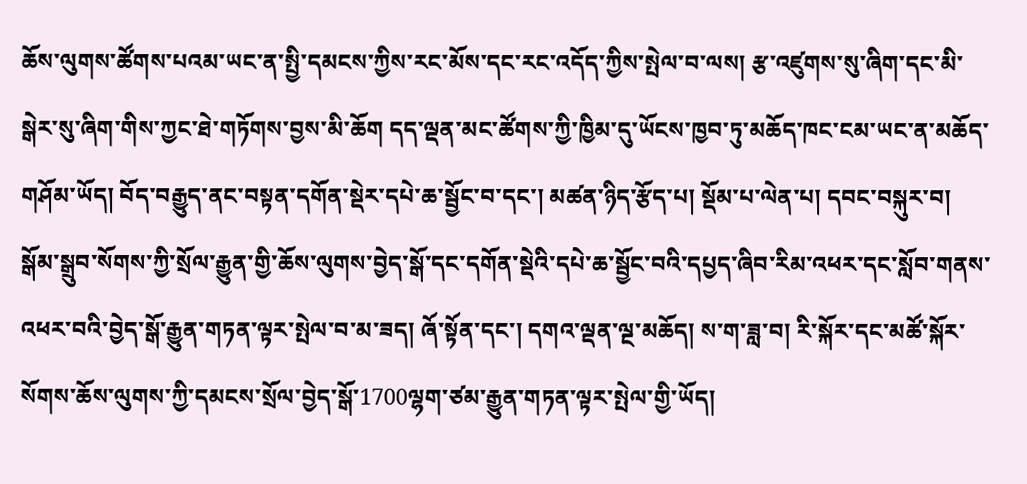ཆོས་ལུགས་ཚོགས་པའམ་ཡང་ན་སྤྱི་དམངས་ཀྱིས་རང་མོས་དང་རང་འདོད་ཀྱིས་སྤེལ་བ་ལས། རྩ་འཛུགས་སུ་ཞིག་དང་མི་སྒེར་སུ་ཞིག་གིས་ཀྱང་ཐེ་གཏོགས་བྱས་མི་ཆོག དད་ལྡན་མང་ཚོགས་ཀྱི་ཁྱིམ་དུ་ཡོངས་ཁྱབ་ཏུ་མཆོད་ཁང་ངམ་ཡང་ན་མཆོད་གཤོམ་ཡོད། བོད་བརྒྱུད་ནང་བསྟན་དགོན་སྡེར་དཔེ་ཆ་སྦྱོང་བ་དང་། མཚན་ཉིད་རྩོད་པ། སྡོམ་པ་ལེན་པ། དབང་བསྐུར་བ། སྒོམ་སྒྲུབ་སོགས་ཀྱི་སྲོལ་རྒྱུན་གྱི་ཆོས་ལུགས་བྱེད་སྒོ་དང་དགོན་སྡེའི་དཔེ་ཆ་སྦྱོང་བའི་དཔྱད་ཞིབ་རིམ་འཕར་དང་སློབ་གནས་འཕར་བའི་བྱེད་སྒོ་རྒྱུན་གཏན་ལྟར་སྤེལ་བ་མ་ཟད། ཞོ་སྟོན་དང་། དགའ་ལྡན་ལྔ་མཆོད། ས་ག་ཟླ་བ། རི་སྐོར་དང་མཚོ་སྐོར་སོགས་ཆོས་ལུགས་ཀྱི་དམངས་སྲོལ་བྱེད་སྒོ་1700ལྷག་ཙམ་རྒྱུན་གཏན་ལྟར་སྤེལ་གྱི་ཡོད།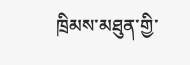ཁྲིམས་མཐུན་གྱི་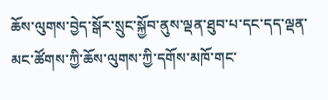ཆོས་ལུགས་བྱེད་སྒོར་སྲུང་སྐྱོབ་ནུས་ལྡན་ཐུབ་པ་དང་དད་ལྡན་མང་ཚོགས་ཀྱི་ཆོས་ལུགས་ཀྱི་དགོས་མཁོ་གང་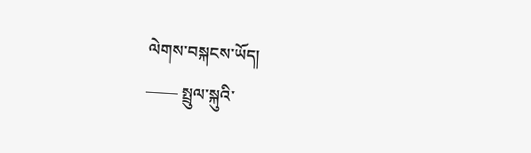ལེགས་བསྐངས་ཡོད།
—— སྤྲུལ་སྐུའི་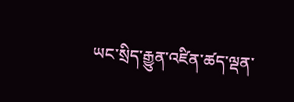ཡང་སྲིད་རྒྱུན་འཛིན་ཚད་ལྡན་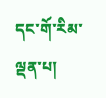དང་གོ་རིམ་ལྡན་པ།